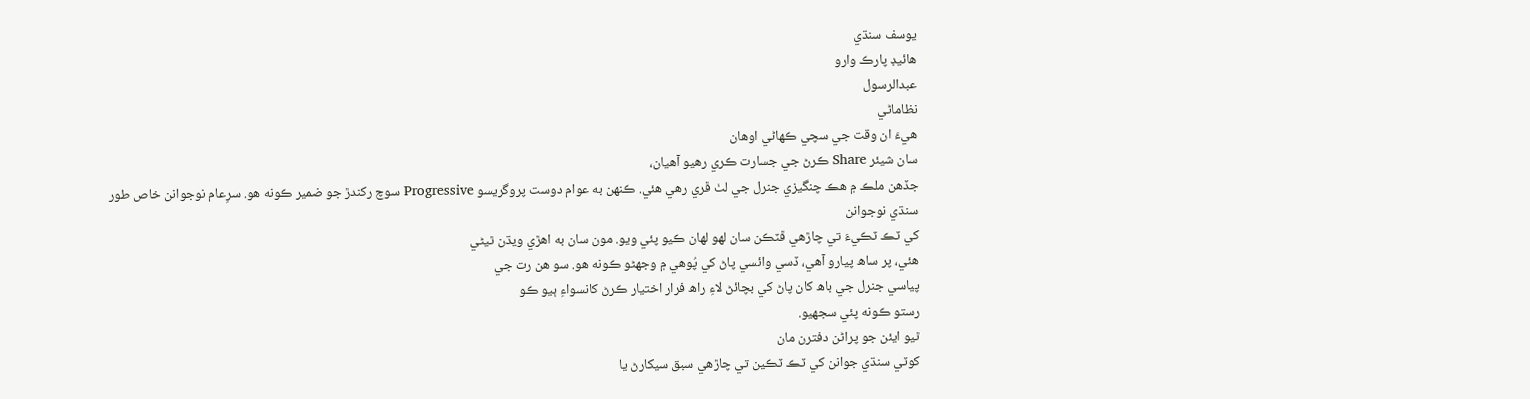يوسف سنڌي
هائيڊ پارڪ وارو
عبدالرسول
نظاماڻي
هيءَ ان وقت جي سچي ڪهاڻي اوهان
سان شيئر Share ڪرڻ جي جسارت ڪري رهيو آهيان،
جڏهن ملڪ ۾ هڪ چنگيزي جنرل جي لٺ ڦري رهي هئي. ڪنهن به عوام دوست پروگريسو Progressive سوچ رکندڙ جو ضمير ڪونه هو. سرِعام نوجوانن خاص طور سنڌي نوجوانن
کي ٽڪ ٽڪيءَ تي چاڙهي ڦٽڪن سان لهو لهان ڪيو پئي ويو. مون سان به اهڙي ويڌن ٿيڻي
هئي، پر ساھ پيارو آهي، ڏسي وائسي پاڻ کي پُوهي ۾ وجهڻو ڪونه هو. سو هن رت جي
پياسي جنرل جي باھ کان پاڻ کي بچائڻ لاءِ راھ فرار اختيار ڪرڻ کانسواءِ ٻيو ڪو
رستو ڪونه پئي سجهيو.
ٿيو ايئن جو پراڻن دفترن مان
کوٽي سنڌي جوانن کي ٽڪ ٽڪين تي چاڙهي سبق سيکارڻ يا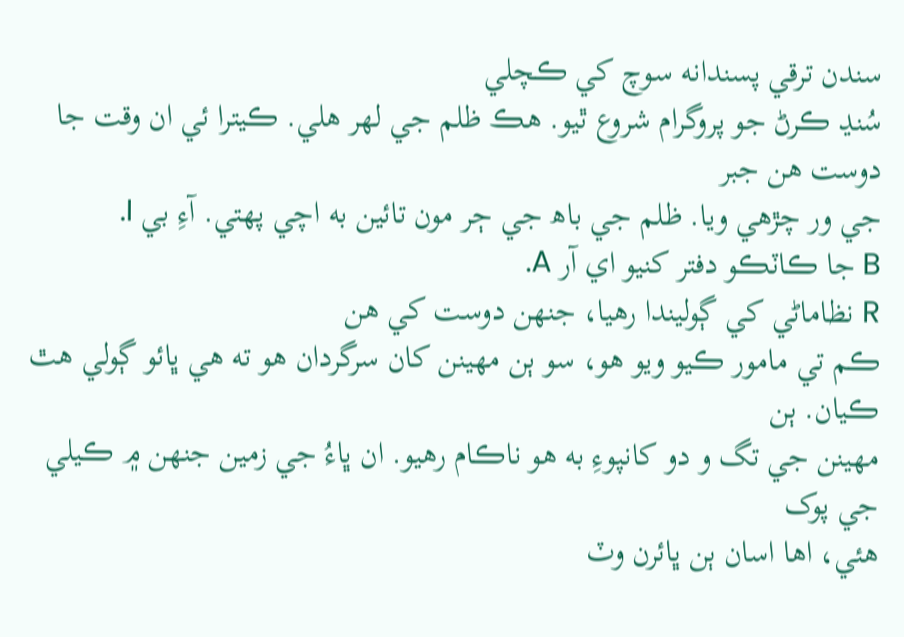سندن ترقي پسندانه سوچ کي ڪچلي
سُنڍ ڪرڻ جو پروگرام شروع ٿيو. هڪ ظلم جي لهر هلي. ڪيترا ئي ان وقت جا دوست هن جبر
جي ور چڙهي ويا. ظلم جي باھ جي ڄر مون تائين به اچي پهتي. آءِ بي I.
B جا ڪاٽڪو دفتر کنيو اي آر A.
R نظاماڻي کي ڳوليندا رهيا، جنهن دوست کي هن
ڪم تي مامور ڪيو ويو هو، سو ٻن مهينن کان سرگردان هو ته هي ڀائو ڳولي هٿ ڪيان. ٻن
مهينن جي تگ و دو کانپوءِ به هو ناڪام رهيو. ان ڀاءُ جي زمين جنهن ۾ ڪيلي جي پوک
هئي، اها اسان ٻن ڀائرن وٽ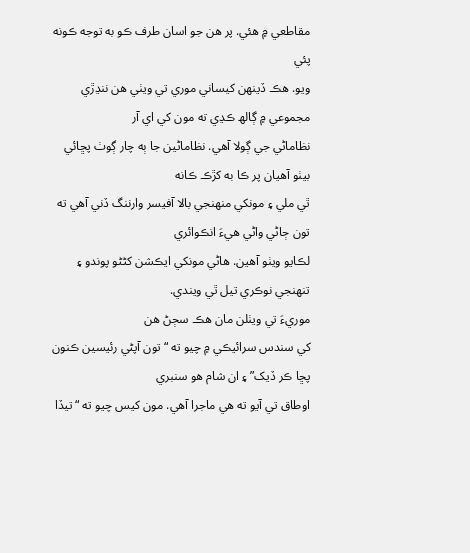مقاطعي ۾ هئي. پر هن جو اسان طرف ڪو به توجه ڪونه پئي
ويو. هڪ ڏينهن کيساني موري تي ويٺي هن ننڍڙي مجموعي ۾ ڳالھ ڪڍي ته مون کي اي آر
نظاماڻي جي ڳولا آهي. نظاماڻين جا ٻه چار ڳوٺ پڇائي بيٺو آهيان پر ڪا به کڙڪ ڪانه
ٿي ملي ۽ مونکي منهنجي بالا آفيسر وارننگ ڏني آهي ته تون ڄاڻي واڻي هيءَ انڪوائري
لڪايو ويٺو آهين. هاڻي مونکي ايڪشن کڻڻو پوندو ۽ تنهنجي نوڪري تيل ٿي ويندي.
موريءَ تي ويٺلن مان هڪ سڄڻ هن
کي سندس سرائيڪي ۾ چيو ته “تون آپڻي رئيسين ڪنون پڇا ڪر ڏيک” ۽ ان شام هو سنبري
اوطاق تي آيو ته هي ماجرا آهي. مون کيس چيو ته “تيڏا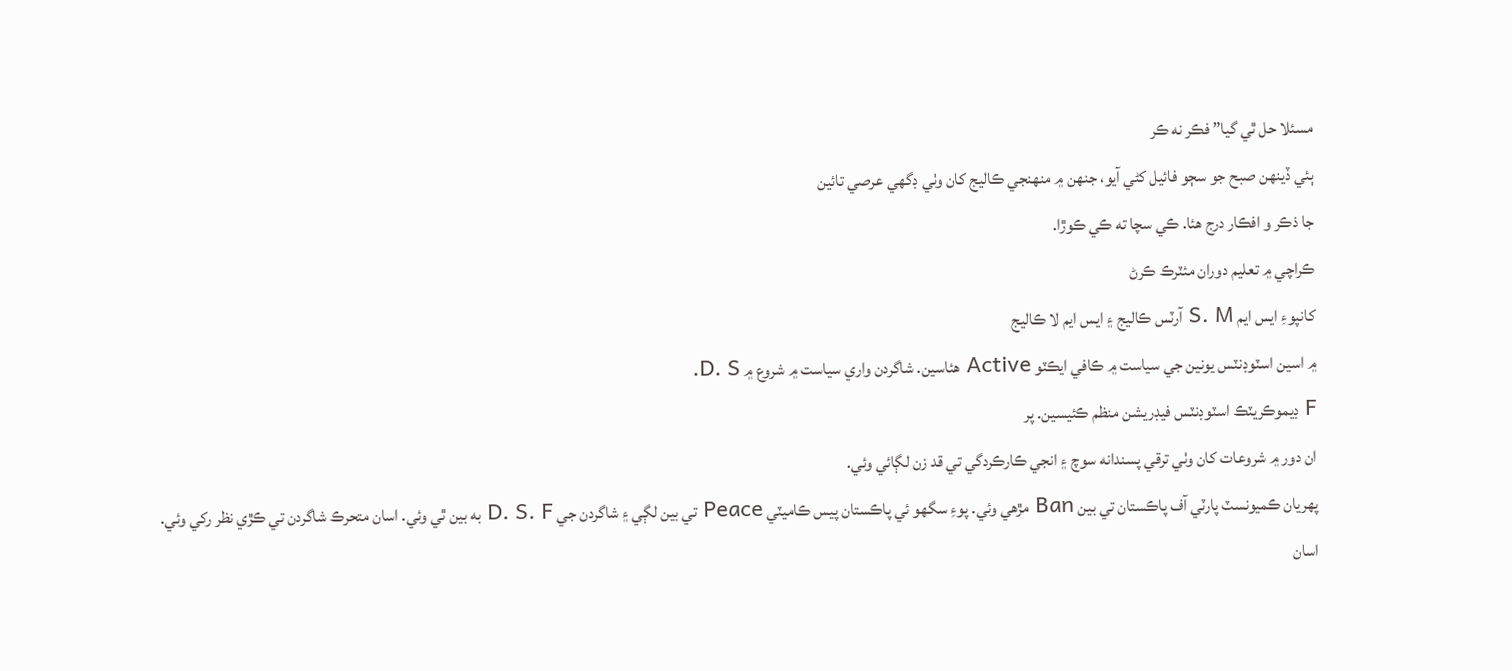مسئلا حل ٿي گيا” فڪر نه ڪر
ٻئي ڏينهن صبح جو سڄو فائيل کڻي آيو، جنهن ۾ منهنجي ڪاليج کان وٺي ڊگهي عرصي تائين
جا ذڪر و افڪار درج هئا. ڪي سچا ته ڪي ڪوڙا.
ڪراچي ۾ تعليم دوران مئٽرڪ ڪرڻ
کانپوءِ ايس ايم S. M آرٽس ڪاليج ۽ ايس ايم لا ڪاليج
۾ اسين اسٽوڊنٽس يونين جي سياست ۾ ڪافي ايڪٽو Active هئاسين. شاگردن واري سياست ۾ شروع ۾ D. S.
F ڊيموڪريٽڪ اسٽوڊنٽس فيڊريشن منظم ڪئيسين. پر
ان دور ۾ شروعات کان وٺي ترقي پسندانه سوچ ۽ انجي ڪارڪردگي تي قد زن لڳائي وئي.
پهريان ڪميونسٽ پارٽي آف پاڪستان تي بين Ban مڙهي وئي. پوءِ سگهو ئي پاڪستان پيس ڪاميٽي Peace تي بين لڳي ۽ شاگردن جي D. S. F به بين ٿي وئي. اسان متحرڪ شاگردن تي ڪڙي نظر رکي وئي. اسان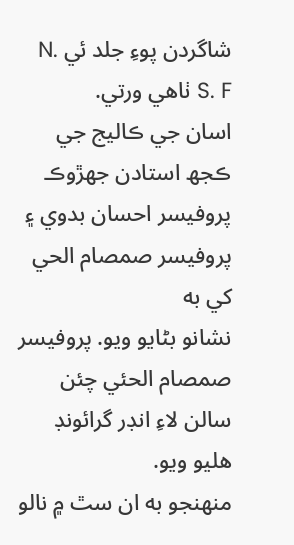شاگردن پوءِ جلد ئي N. S. F ٺاهي ورتي.
اسان جي ڪاليج جي ڪجھ استادن جهڙوڪ پروفيسر احسان بدوي ۽ پروفيسر صمصام الحي کي به
نشانو بڻايو ويو. پروفيسر صمصام الحئي چئن سالن لاءِ انڊر گرائونڊ هليو ويو.
منهنجو به ان سٿ ۾ نالو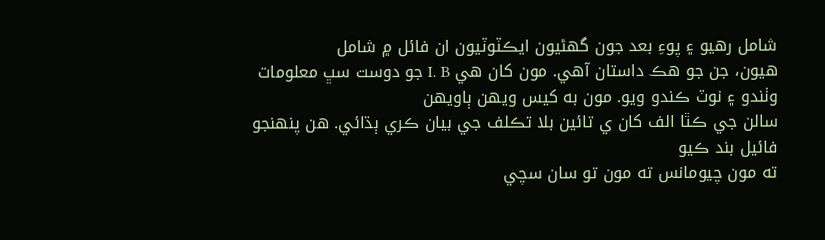شامل رهيو ۽ پوءِ بعد جون گهڻيون ايڪٽوٽيون ان فائل ۾ شامل
هيون، جن جو هڪ داستان آهي. مون کان هي I. B جو دوست سڀ معلومات وٺندو ۽ نوٽ ڪندو ويو. مون به کيس ويهن ٻاويهن
سالن جي ڪٿا الف کان ي تائين بلا تڪلف جي بيان ڪري ٻڌائي. هن پنهنجو فائيل بند ڪيو
ته مون چيومانس ته مون تو سان سچي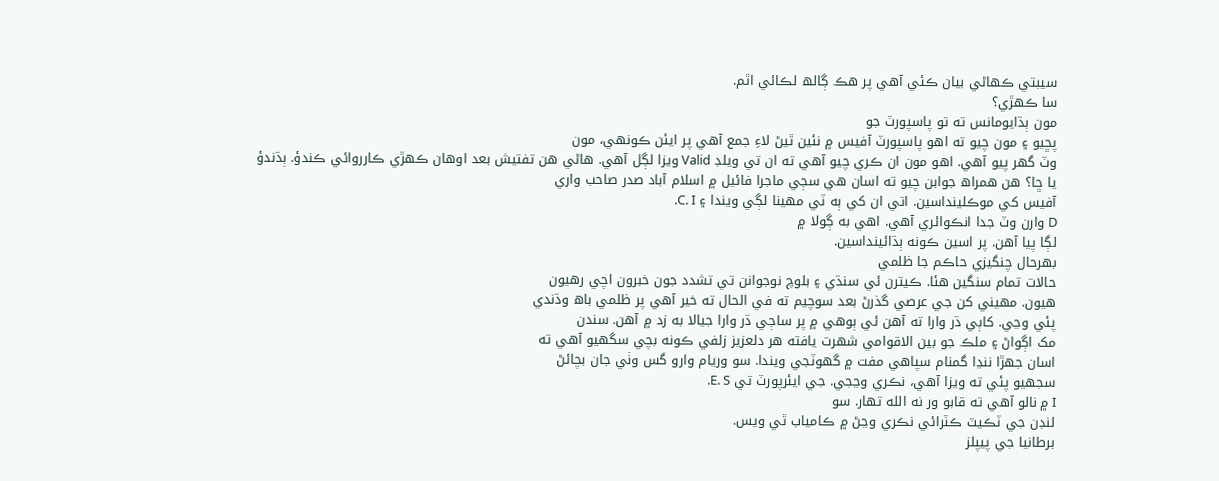سيبتي ڪهاڻي بيان ڪئي آهي پر هڪ ڳالھ لڪائي اٿم.
سا ڪهڙي؟
مون ٻڌايومانس ته تو پاسپورٽ جو
پڇيو ۽ مون چيو ته اهو پاسپورٽ آفيس ۾ نئين ٿيڻ لاءِ جمع آهي پر ايئن ڪونهي، مون
وٽ گهر پيو آهي. اهو مون ان ڪري چيو آهي ته ان تي ويلڊ Valid ويزا لڳل آهي. هاڻي هن تفتيش بعد اوهان ڪهڙي ڪارروائي ڪندؤ. ٻڌندؤ
يا ڇا؟ هن همراھ جوابن چيو ته اسان هي سڄي ماجرا فائيل ۾ اسلام آباد صدر صاحب واري
آفيس کي موڪلينداسين. اتي ان کي ٻه ٽي مهينا لڳي ويندا ۽ C. I.
D وارن وٽ جدا انڪوائري آهي. اهي به ڳولا ۾
لڳا پيا آهن. پر اسين ڪونه ٻڌائينداسين.
بهرحال چنگيزي حاڪم جا ظلمي
حالات تمام سنگين هئا. ڪيترن ئي سنڌي ۽ بلوچ نوجوانن تي تشدد جون خبرون اچي رهيون
هيون. مهيني کن جي عرصي گذرڻ بعد سوچيم ته في الحال ته خير آهي پر ظلمي باھ وڌندي
پئي وڃي. کاٻي ڌر وارا ته آهن ئي ٻوهي ۾ پر ساڄي ڌر وارا جيالا به زد ۾ آهن. سندن
مک اڳواڻ ۽ ملڪ جو بين الاقوامي شهرت يافته هر دلعزيز زلفي ڪونه بچي سگهيو آهي ته
اسان جهڙا ننڍا گمنام سپاهي مفت ۾ گهوٽجي ويندا. سو وريام وارو گس وٺي جان بچائڻ
سجهيو پئي ته ويزا آهي، نڪري وڃجي. جي ايئرپورٽ تي E. S.
I ۾ نالو آهي ته قابو ور نه الله تهار. سو
لنڊن جي ٽڪيٽ ڪٽرائي نڪري وڃڻ ۾ ڪامياب ٿي ويس.
برطانيا جي پيپلز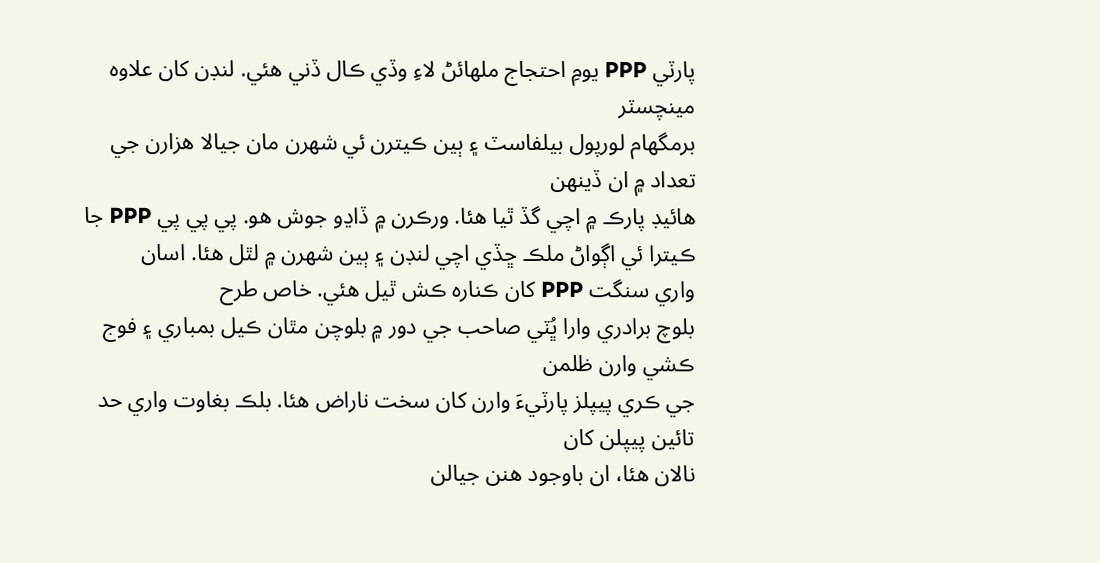پارٽي PPP يومِ احتجاج ملهائڻ لاءِ وڏي ڪال ڏني هئي. لنڊن کان علاوه مينچسٽر
برمگهام لورپول بيلفاسٽ ۽ ٻين ڪيترن ئي شهرن مان جيالا هزارن جي تعداد ۾ ان ڏينهن
هائيڊ پارڪ ۾ اچي گڏ ٿيا هئا. ورڪرن ۾ ڏاڍو جوش هو. پي پي پي PPP جا ڪيترا ئي اڳواڻ ملڪ ڇڏي اچي لنڊن ۽ ٻين شهرن ۾ لٿل هئا. اسان
واري سنگت PPP کان ڪناره ڪش ٿيل هئي. خاص طرح
بلوچ برادري وارا ڀُٽي صاحب جي دور ۾ بلوچن مٿان ڪيل بمباري ۽ فوج ڪشي وارن ظلمن
جي ڪري پيپلز پارٽيءَ وارن کان سخت ناراض هئا. بلڪ بغاوت واري حد تائين پيپلن کان
نالان هئا، ان باوجود هنن جيالن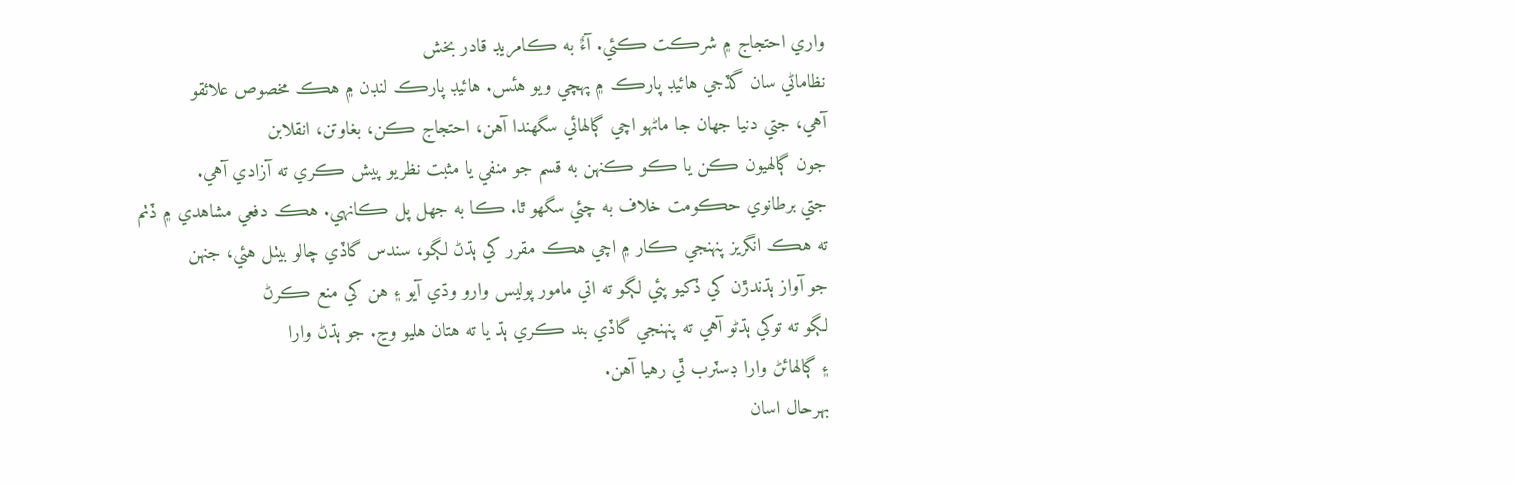واري احتجاج ۾ شرڪت ڪئي. آءٌ به ڪامريڊ قادر بخش
نظاماڻي سان گڏجي هائيڊ پارڪ ۾ پهچي ويو هئس. هائيڊ پارڪ لنڊن ۾ هڪ مخصوص علائقو
آهي، جتي دنيا جهان جا ماڻهو اچي ڳالهائي سگهندا آهن، احتجاج ڪن، بغاوتن، انقلابن
جون ڳالهيون ڪن يا ڪو ڪنهن به قسم جو منفي يا مثبت نظريو پيش ڪري ته آزادي آهي.
جتي برطانوي حڪومت خلاف به چئي سگهو ٿا. ڪا به جهل پل ڪانهي. هڪ دفعي مشاهدي ۾ ڏٺم
ته هڪ انگريز پنهنجي ڪار ۾ اچي هڪ مقرر کي ٻڌڻ لڳو، سندس گاڏي چالو بيٺل هئي، جنهن
جو آواز ٻڌندڙن کي ڏکيو پئي لڳو ته اتي مامور پوليس وارو وڌي آيو ۽ هن کي منع ڪرڻ
لڳو ته توکي ٻڌڻو آهي ته پنهنجي گاڏي بند ڪري ٻڌ يا ته هتان هليو وڃ. جو ٻڌڻ وارا
۽ ڳالهائڻ وارا ڊسٽرب ٿي رهيا آهن.
بهرحال اسان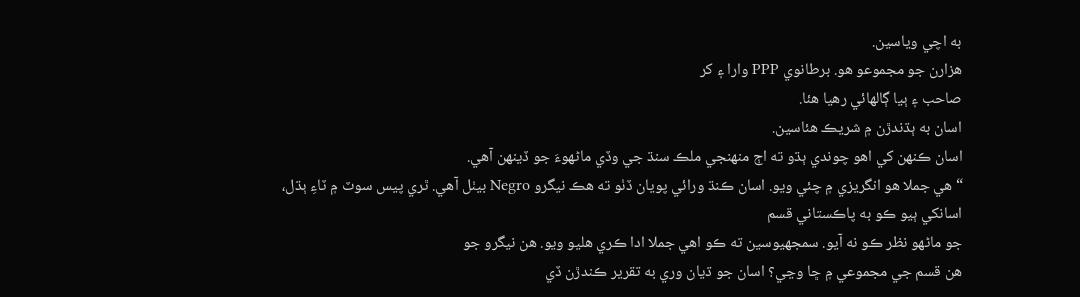به اچي وياسين.
هزارن جو مجموعو هو. برطانوي PPP وارا ۽ کر
صاحب ۽ ٻيا ڳالهائي رهيا هئا.
اسان به ٻڌندڙن ۾ شريڪ هئاسين.
اسان ڪنهن کي اهو چوندي ٻڌو ته اڄ منهنجي ملڪ سنڌ جي وڏي ماڻهوءَ جو ڏينهن آهي.
“هي جملا هو انگريزي ۾ چئي ويو. اسان ڪنڌ ورائي پويان ڏٺو ته هڪ نيگرو Negro بيٺل آهي. ٿري پيس سوٽ ۾ ٽاءِ ٻڌل، اسانکي ٻيو ڪو به پاڪستاني قسم
جو ماڻهو نظر ڪو نه آيو. سمجهيوسين ته ڪو اهي جملا ادا ڪري هليو ويو. هن نيگرو جو
هن قسم جي مجموعي ۾ ڇا وڃي؟ اسان جو ڌيان وري به تقرير ڪندڙن ڏي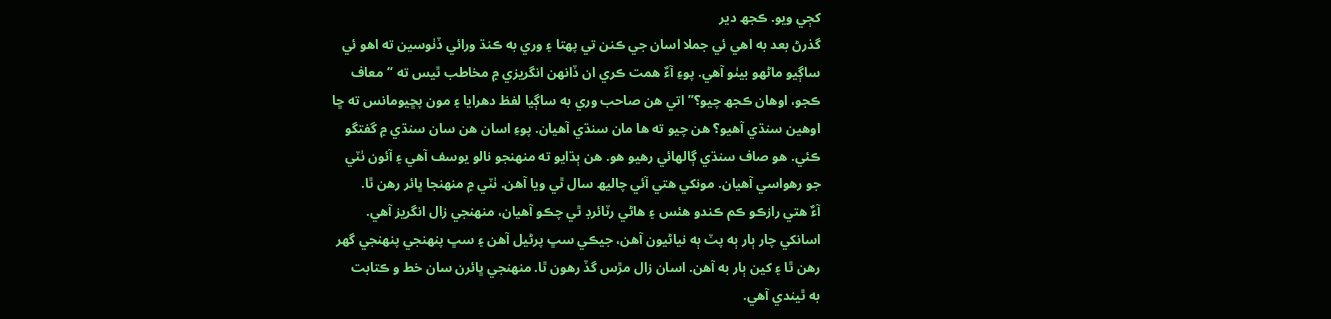کڄي ويو. ڪجھ دير
گذرڻ بعد به اهي ئي جملا اسان جي ڪنن تي پهتا ۽ وري به ڪنڌ ورائي ڏٺوسين ته اهو ئي
ساڳيو ماڻهو بيٺو آهي. پوءِ آءٌ همت ڪري ان ڏانهن انگريزي ۾ مخاطب ٿيس ته “معاف
ڪجو، اوهان ڪجھ چيو؟” اتي هن صاحب وري به ساڳيا لفظ دهرايا ۽ مون پڇيومانس ته ڇا
اوهين سنڌي آهيو؟ هن چيو ته ها مان سنڌي آهيان. پوءِ اسان هن سان سنڌي ۾ گفتگو
ڪئي. هو صاف سنڌي ڳالهائي رهيو هو. هن ٻڌايو ته منهنجو نالو يوسف آهي ۽ آئون ٺٽي
جو رهواسي آهيان. مونکي هتي آئي چاليھ سال ٿي ويا آهن. ٺٽي ۾ منهنجا ڀائر رهن ٿا.
آءٌ هتي رازڪو ڪم ڪندو هئس ۽ هاڻي رٽائرڊ ٿي چڪو آهيان، منهنجي زال انگريز آهي.
اسانکي چار ٻار ٻه پٽ ٻه نياڻيون آهن، جيڪي سڀ پرڻيل آهن ۽ سڀ پنهنجي پنهنجي گهر
رهن ٿا ۽ کين ٻار به آهن. اسان زال مڙس گڏ رهون ٿا. منهنجي ڀائرن سان خط و ڪتابت
به ٿيندي آهي.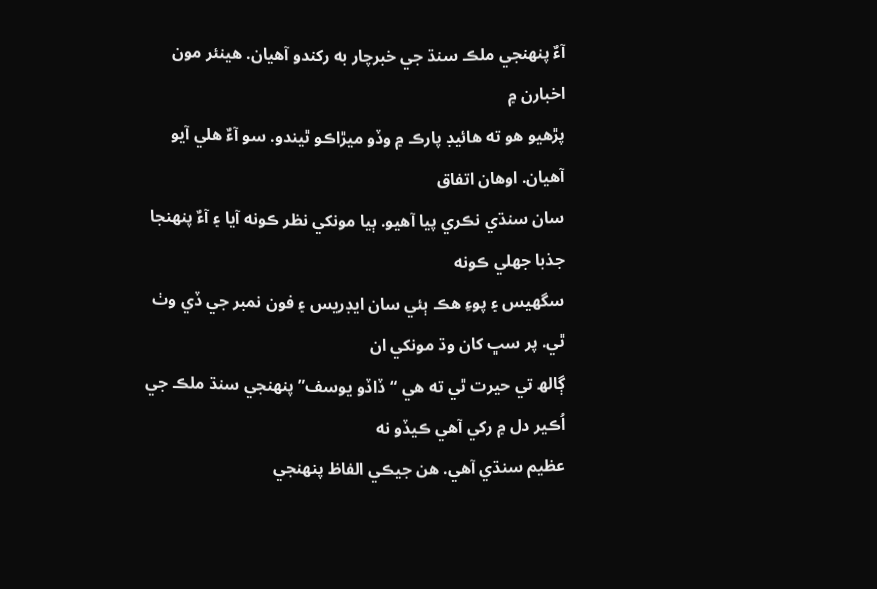آءٌ پنهنجي ملڪ سنڌ جي خبرچار به رکندو آهيان. هينئر مون اخبارن ۾
پڙهيو هو ته هائيڊ پارڪ ۾ وڏو ميڙاڪو ٿيندو. سو آءٌ هلي آيو آهيان. اوهان اتفاق
سان سنڌي نڪري پيا آهيو. ٻيا مونکي نظر ڪونه آيا ۽ آءٌ پنهنجا جذبا جهلي ڪونه
سگهيس ۽ پوءِ هڪ ٻئي سان ايڊريس ۽ فون نمبر جي ڏي وٺ ٿي. پر سڀ کان وڌ مونکي ان
ڳالھ تي حيرت ٿي ته هي “ڏاڏو يوسف” پنهنجي سنڌ ملڪ جي اُڪير دل ۾ رکي آهي ڪيڏو نه
عظيم سنڌي آهي. هن جيڪي الفاظ پنهنجي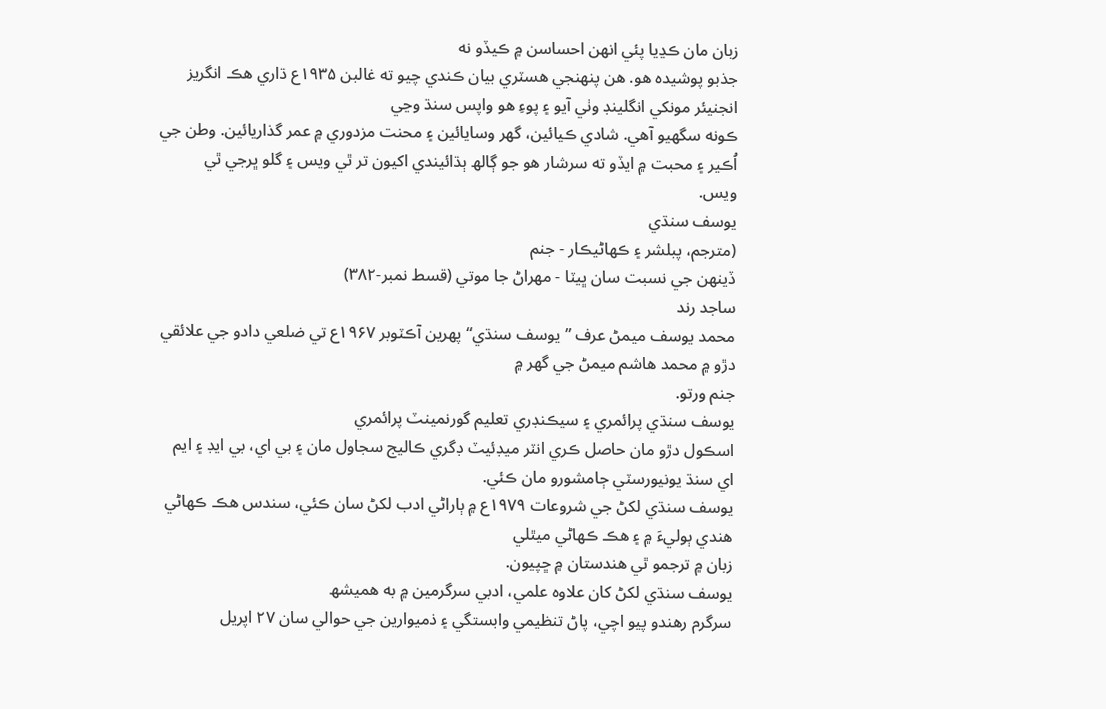زبان مان ڪڍيا پئي انهن احساسن ۾ ڪيڏو نه
جذبو پوشيده هو. هن پنهنجي هسٽري بيان ڪندي چيو ته غالبن ۱۹۳۵ع ڌاري هڪ انگريز انجنيئر مونکي انگلينڊ وٺي آيو ۽ پوءِ هو واپس سنڌ وڃي
ڪونه سگهيو آهي. شادي ڪيائين، گهر وسايائين ۽ محنت مزدوري ۾ عمر گذاريائين. وطن جي
اُڪير ۽ محبت ۾ ايڏو ته سرشار هو جو ڳالھ ٻڌائيندي اکيون تر ٿي ويس ۽ گلو ڀرجي ٿي
ويس.
يوسف سنڌي
(مترجم، پبلشر ۽ ڪھاڻيڪار - جنم
ڏينهن جي نسبت سان ڀيٽا - مھراڻ جا موتي (قسط نمبر-۳۸۲)
ساجد رند
محمد يوسف ميمڻ عرف ”يوسف سنڌي“ پھرين آڪٽوبر ۱۹۶۷ع تي ضلعي دادو جي علائقي دڙو ۾ محمد هاشم ميمڻ جي گھر ۾
جنم ورتو.
يوسف سنڌي پرائمري ۽ سيڪنڊري تعليم گورنمينٽ پرائمري
اسڪول دڙو مان حاصل ڪري انٽر ميڊئيٽ ڊگري ڪاليج سجاول مان ۽ بي اي، بي ايڊ ۽ ايم
اي سنڌ يونيورسٽي ڄامشورو مان ڪئي.
يوسف سنڌي لکڻ جي شروعات ۱۹۷۹ع ۾ ٻاراڻي ادب لکڻ سان ڪئي، سندس ھڪ ڪھاڻي ھندي ٻوليءَ ۾ ۽ ھڪ ڪھاڻي ميٿلي
زبان ۾ ترجمو ٿي ھندستان ۾ ڇپيون.
يوسف سنڌي لکڻ کان علاوه علمي، ادبي سرگرمين ۾ به ھميشھ
سرگرم رھندو پيو اچي، پاڻ تنظيمي وابستگي ۽ ذميوارين جي حوالي سان ۲۷ اپريل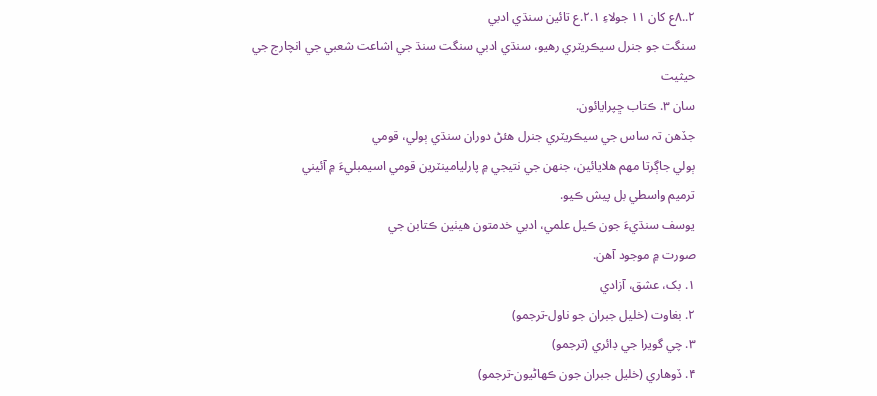۲..۸ع کان ۱۱ جولاءِ ۲.۱.ع تائين سنڌي ادبي
سنگت جو جنرل سيڪريٽري رھيو، سنڌي ادبي سنگت سنڌ جي اشاعت شعبي جي انچارج جي حيثيت
سان ۳. ڪتاب ڇپرايائون.
جڏهن تہ ساس جي سيڪريٽري جنرل ھئڻ دوران سنڌي ٻولي، قومي
ٻولي جاڳرتا مھم ھلايائين، جنهن جي نتيجي ۾ پارليامينٽرين قومي اسيمبليءَ ۾ آئيني
ترميم واسطي بل پيش ڪيو.
يوسف سنڌيءَ جون ڪيل علمي، ادبي خدمتون ھيٺين ڪتابن جي
صورت ۾ موجود آھن.
۱. بک، عشق، آزادي
۲. بغاوت (خليل جبران جو ناول-ترجمو)
۳. چي گويرا جي ڊائري (ترجمو)
۴. ڏوھاري (خليل جبران جون ڪھاڻيون-ترجمو)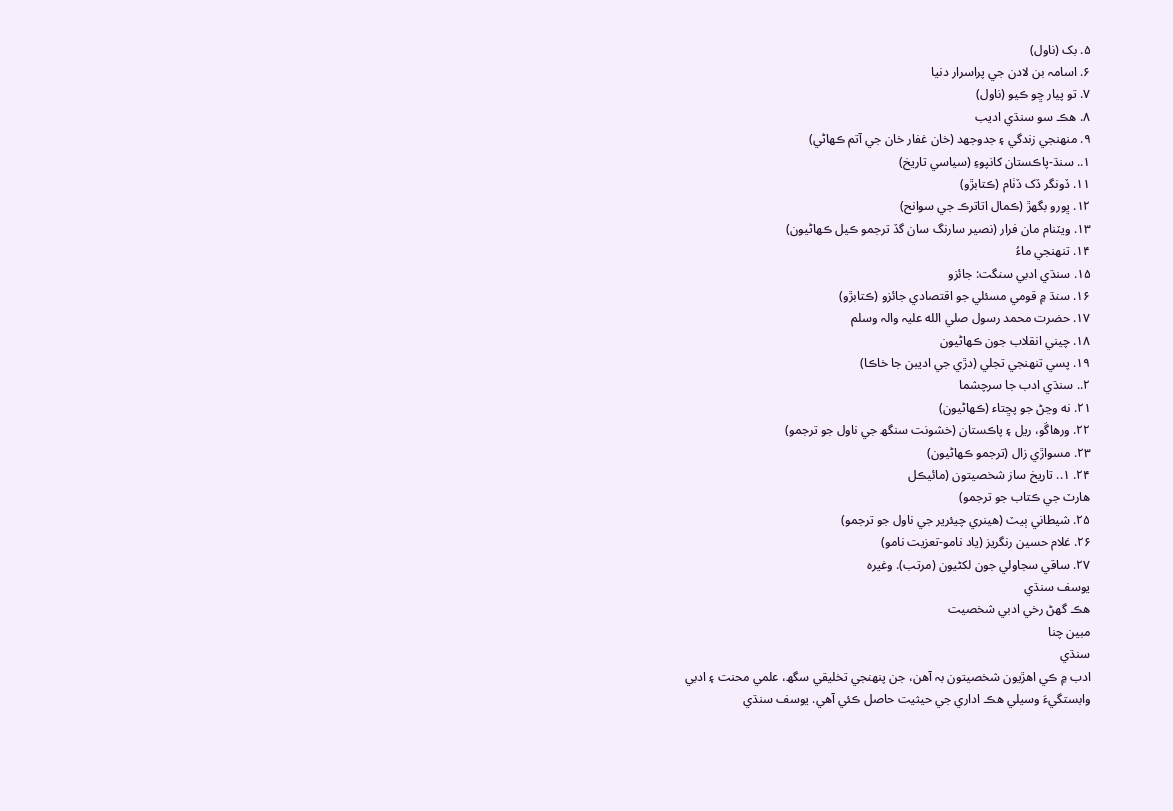۵. بک (ناول)
۶. اسامہ بن لادن جي پراسرار دنيا
۷. تو پيار ڇو ڪيو (ناول)
۸. ھڪ سو سنڌي اديب
۹. منھنجي زندگي ۽ جدوجهد (خان غفار خان جي آتم ڪھاڻي)
۱.. سنڌ-پاڪستان کانپوءِ (سياسي تاريخ)
۱۱. ڏونگر ڏک ڏٺام (ڪتابڙو)
۱۲. ڀورو بگھڙ (ڪمال اتاترڪ جي سوانح)
۱۳. ويٽنام مان فرار (نصير سارنگ سان گڏ ترجمو ڪيل ڪھاڻيون)
۱۴. تنھنجي ماءُ
۱۵. سنڌي ادبي سنگت: جائزو
۱۶. سنڌ ۾ قومي مسئلي جو اقتصادي جائزو (ڪتابڙو)
۱۷. حضرت محمد رسول صلي الله عليہ والہ وسلم
۱۸. چيني انقلاب جون ڪھاڻيون
۱۹. پسي تنهنجي تجلي (دڙي جي اديبن جا خاڪا)
۲.. سنڌي ادب جا سرچشما
۲۱. نه وڃڻ جو پڇتاء (ڪھاڻيون)
۲۲. ورھاڱو، ريل ۽ پاڪستان (خشونت سنگھ جي ناول جو ترجمو)
۲۳. مسواڙي زال (ترجمو ڪھاڻيون)
۲۴. ۱.. تاريخ ساز شخصيتون (مائيڪل
ھارٽ جي ڪتاب جو ترجمو)
۲۵. شيطاني ٻيٽ (ھينري چيئرير جي ناول جو ترجمو)
۲۶. غلام حسين رنگريز (ياد نامو-تعزيت نامو)
۲۷. ساقي سجاولي جون لکڻيون (مرتب). وغيرہ
يوسف سنڌي
هڪ گهڻ رخي ادبي شخصيت
مبين چنا
سنڌي
ادب ۾ ڪي اهڙيون شخصيتون بہ آهن، جن پنهنجي تخليقي سگھ، علمي محنت ۽ ادبي
وابستگيءَ وسيلي هڪ اداري جي حيثيت حاصل ڪئي آهي. يوسف سنڌي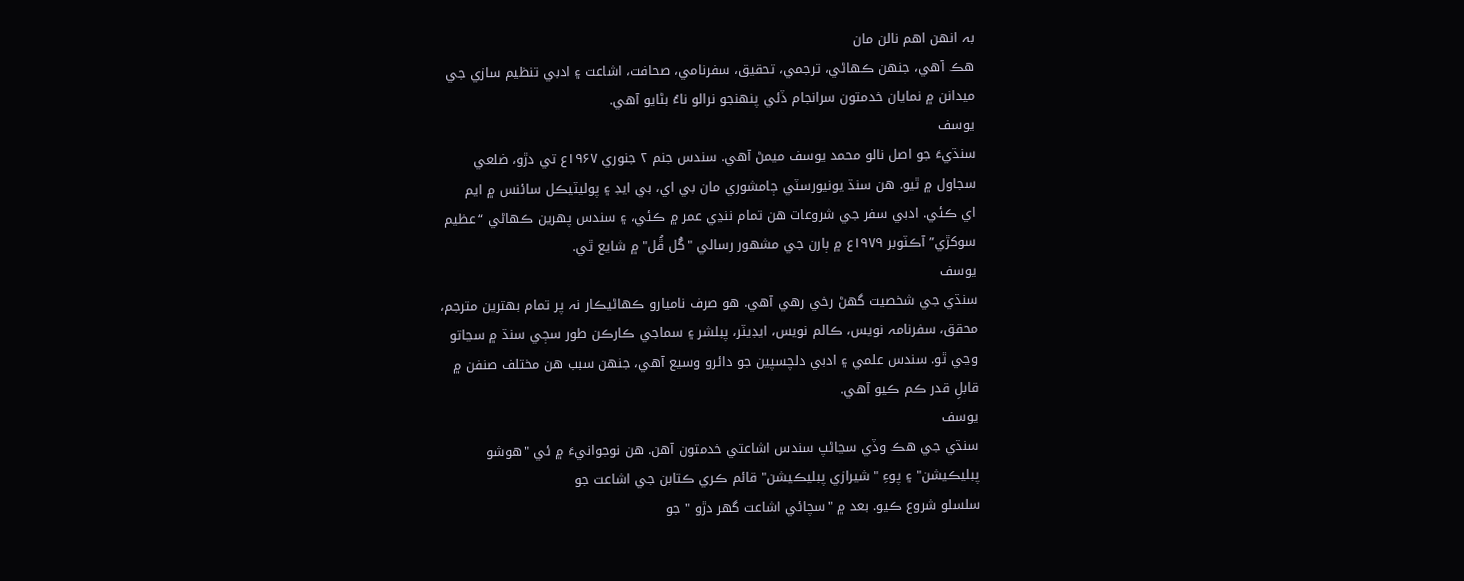بہ انهن اهم نالن مان
هڪ آهي، جنهن ڪهاڻي، ترجمي، تحقيق، سفرنامي، صحافت، اشاعت ۽ ادبي تنظيم سازي جي
ميدانن ۾ نمايان خدمتون سرانجام ڏئي پنهنجو نرالو ناءُ بڻايو آهي.
يوسف
سنڌيءَ جو اصل نالو محمد يوسف ميمڻ آهي. سندس جنم ۲ جنوري ۱۹۶۷ع تي دڙو، ضلعي
سجاول ۾ ٿيو. هن سنڌ يونيورسٽي ڄامشوري مان بي اي، بي ايڊ ۽ پوليٽيڪل سائنس ۾ ايم
اي ڪئي. ادبي سفر جي شروعات هن تمام ننڍي عمر ۾ ڪئي، ۽ سندس پهرين ڪهاڻي “عظيم
سوکڙي” آڪٽوبر ۱۹۷۹ع ۾ ٻارن جي مشهور رسالي "گُل ڦُل" ۾ شايع ٿي.
يوسف
سنڌي جي شخصيت گهڻ رخي رهي آهي. هو صرف ناميارو ڪهاڻيڪار نہ پر تمام بهترين مترجم،
محقق، سفرنامہ نويس، ڪالم نويس، ايڊيٽر، پبلشر ۽ سماجي ڪارڪن طور سڄي سنڌ ۾ سڃاتو
وڃي ٿو. سندس علمي ۽ ادبي دلچسپين جو دائرو وسيع آهي، جنهن سبب هن مختلف صنفن ۾
قابلِ قدر ڪم ڪيو آهي.
يوسف
سنڌي جي هڪ وڏي سڃاڻپ سندس اشاعتي خدمتون آهن. هن نوجوانيءَ ۾ ئي "هوشو
پبليڪيشن" ۽ پوءِ "شيرازي پبليڪيشن" قائم ڪري ڪتابن جي اشاعت جو
سلسلو شروع ڪيو. بعد ۾ "سچائي اشاعت گهر دڙو " جو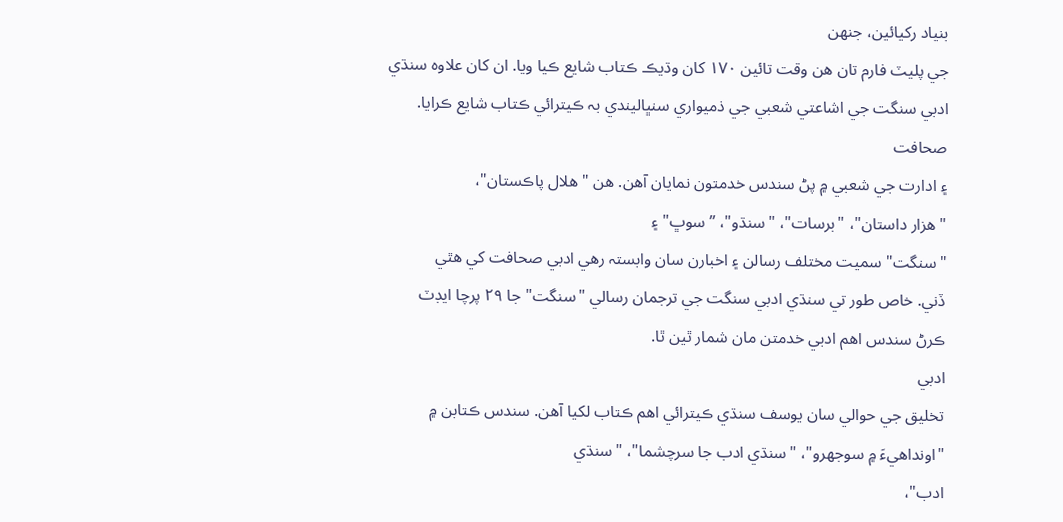بنياد رکيائين، جنهن
جي پليٽ فارم تان هن وقت تائين ۱۷۰ کان وڌيڪ ڪتاب شايع ڪيا ويا. ان کان علاوه سنڌي
ادبي سنگت جي اشاعتي شعبي جي ذميواري سنڀاليندي بہ ڪيترائي ڪتاب شايع ڪرايا.
صحافت
۽ ادارت جي شعبي ۾ پڻ سندس خدمتون نمايان آهن. هن "هلال پاڪستان"،
"هزار داستان"، "برسات"، "سنڌو"، ”سوڀ" ۽
"سنگت" سميت مختلف رسالن ۽ اخبارن سان وابستہ رهي ادبي صحافت کي هٿي
ڏني. خاص طور تي سنڌي ادبي سنگت جي ترجمان رسالي "سنگت" جا ۲۹ پرچا ايڊٽ
ڪرڻ سندس اهم ادبي خدمتن مان شمار ٿين ٿا.
ادبي
تخليق جي حوالي سان يوسف سنڌي ڪيترائي اهم ڪتاب لکيا آهن. سندس ڪتابن ۾
"اونداهيءَ ۾ سوجهرو"، "سنڌي ادب جا سرچشما"، "سنڌي
ادب"،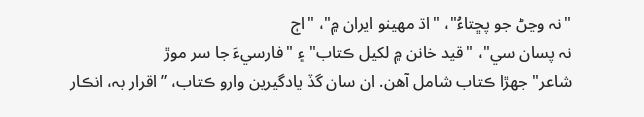"نہ وڃڻ جو پڇتاءُ"، "اڌ مهينو ايران ۾"، "اڄ
نہ پسان سي"، "قيد خانن ۾ لکيل ڪتاب" ۽ "فارسيءَ جا سر موڙ
شاعر" جهڙا ڪتاب شامل آهن. ان سان گڏ يادگيرين وارو ڪتاب، ”اقرار بہ، انڪار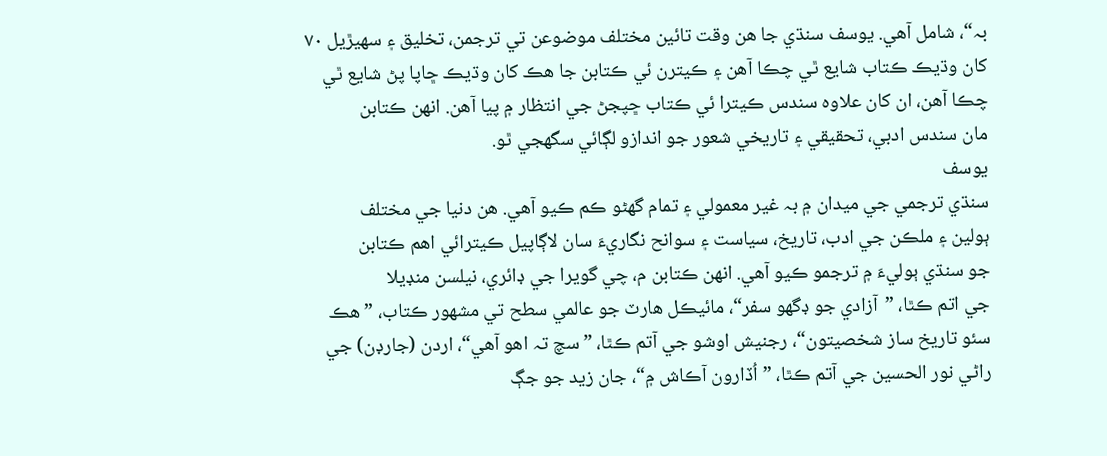بہ“، شامل آهي. يوسف سنڌي جا هن وقت تائين مختلف موضوعن تي ترجمن، تخليق ۽ سهيڙيل ۷۰
کان وڌيڪ ڪتاب شايع ٿي چڪا آهن ۽ ڪيترن ئي ڪتابن جا هڪ کان وڌيڪ ڇاپا پڻ شايع ٿي
چڪا آهن، ان کان علاوه سندس ڪيترا ئي ڪتاب ڇپجڻ جي انتظار ۾ پيا آهن. انهن ڪتابن
مان سندس ادبي، تحقيقي ۽ تاريخي شعور جو اندازو لڳائي سگهجي ٿو.
يوسف
سنڌي ترجمي جي ميدان ۾ بہ غير معمولي ۽ تمام گهڻو ڪم ڪيو آهي. هن دنيا جي مختلف
ٻولين ۽ ملڪن جي ادب، تاريخ، سياست ۽ سوانح نگاريءَ سان لاڳاپيل ڪيترائي اهم ڪتابن
جو سنڌي ٻوليءَ ۾ ترجمو ڪيو آهي. انهن ڪتابن م، چي گويرا جي ڊائري، نيلسن منڊيلا
جي اتم ڪٿا، ”آزادي جو ڊگهو سفر“، مائيڪل هارٽ جو عالمي سطح تي مشهور ڪتاب، ”هڪ
سئو تاريخ ساز شخصيتون“، رجنيش اوشو جي آتم ڪٿا، ”سچ تہ اهو آهي“، اردن (جارڊن) جي
راڻي نور الحسين جي آتم ڪٿا، ”اُڏارون آڪاش ۾“، جان زيد جو جڳ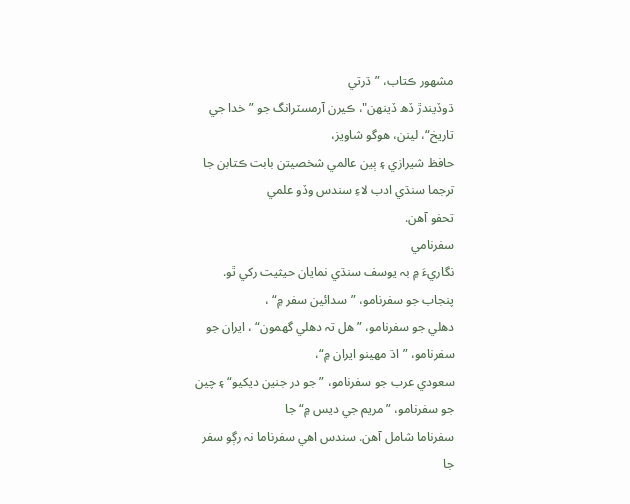مشهور ڪتاب، ”ڌرتي
ڌوڏيندڙ ڏھ ڏينهن"، ڪيرن آرمسٽرانگ جو ”خدا جي تاريخ“، لينن، هوگو شاويز،
حافظ شيرازي ۽ ٻين عالمي شخصيتن بابت ڪتابن جا ترجما سنڌي ادب لاءِ سندس وڏو علمي
تحفو آهن.
سفرنامي
نگاريءَ ۾ بہ يوسف سنڌي نمايان حيثيت رکي ٿو. پنجاب جو سفرنامو، ”سدائين سفر ۾“ ،
دهلي جو سفرنامو، ”هل تہ دهلي گھمون“ ، ايران جو سفرنامو، ”اڌ مهينو ايران ۾“،
سعودي عرب جو سفرنامو، ”جو در جنين ديکيو“ ۽ چين جو سفرنامو، ”مريم جي ديس ۾“ جا
سفرناما شامل آهن. سندس اهي سفرناما نہ رڳو سفر جا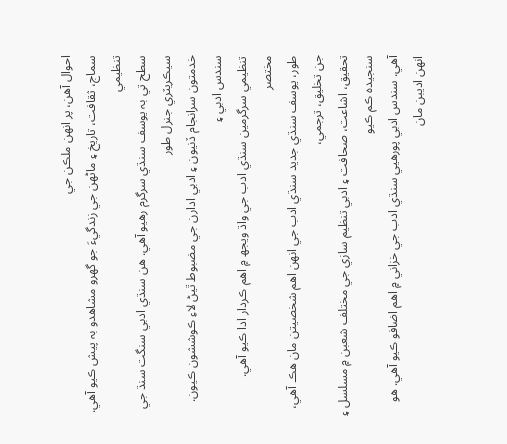احوال آهن، پر انهن ملڪن جي
سماج، ثقافت، تاريخ ۽ ماڻهن جي زندگيءَ جو گهرو مشاهدو بہ پيش ڪيو آهي.
تنظيمي
سطح تي بہ يوسف سنڌي سرگرم رهيو آهي. هن سنڌي ادبي سنگت سنڌ جي سيڪريٽري جنرل طور
خدمتون سرانجام ڏنيون ۽ ادبي ادارن جي مضبوط ٿيڻ لاءِ ڪوششون ڪيون. سندس ادبي ۽
تنظيمي سرگرمين سنڌي ادب جي واڌ ويجھ ۾ اهم ڪردار ادا ڪيو آهي.
مختصر
طور، يوسف سنڌي جديد سنڌي ادب جي انهن اهم شخصيتن مان هڪ آهي، جن تخليق، ترجمي،
تحقيق، اشاعت، صحافت ۽ ادبي تنظيم سازي جي مختلف شعبن ۾ مسلسل ۽ سنجيده ڪم ڪيو
آهي. سندس ادبي پورهيي سنڌي ادب جي خزاني ۾ اهم اضافو ڪيو آهي. هو انهن اديبن مان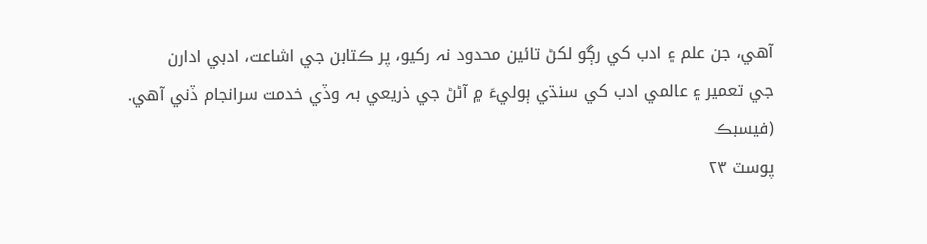آهي، جن علم ۽ ادب کي رڳو لکڻ تائين محدود نہ رکيو، پر ڪتابن جي اشاعت، ادبي ادارن
جي تعمير ۽ عالمي ادب کي سنڌي ٻوليءَ ۾ آڻڻ جي ذريعي بہ وڏي خدمت سرانجام ڏني آهي.
(فيسبڪ
پوسٽ ۲۳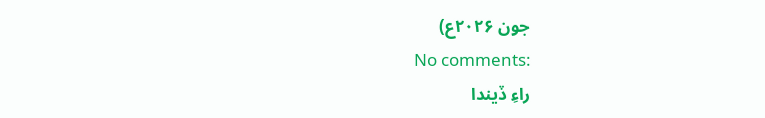جون ۲۰۲۶ع)
No comments:
راءِ ڏيندا